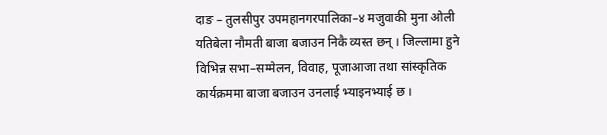दाङ – तुलसीपुर उपमहानगरपालिका–४ मजुवाकी मुना ओली यतिबेला नौमती बाजा बजाउन निकै व्यस्त छन् । जिल्लामा हुने विभिन्न सभा–सम्मेलन, विवाह, पूजाआजा तथा सांस्कृतिक कार्यक्रममा बाजा बजाउन उनलाई भ्याइनभ्याई छ ।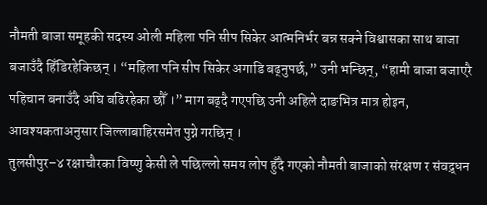नौमती बाजा समूहकी सदस्य ओली महिला पनि सीप सिकेर आत्मनिर्भर बन्न सक्ने विश्वासका साथ बाजा बजाउँदै हिँडिरहेकिछन् । “महिला पनि सीप सिकेर अगाडि बढ्नुपर्छ,” उनी भन्छिन्, “हामी बाजा बजाएरै पहिचान बनाउँदै अघि बढिरहेका छौँ ।” माग बढ्दै गएपछि उनी अहिले दाङभित्र मात्र होइन, आवश्यकताअनुसार जिल्लाबाहिरसमेत पुग्ने गरछिन् ।
तुलसीपुर–४ रक्षाचौरका विष्णु केसी ले पछिल्लो समय लोप हुँदै गएको नौमती बाजाको संरक्षण र संवद्र्धन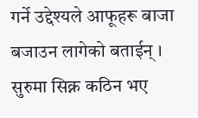गर्ने उद्देश्यले आफूहरू बाजा बजाउन लागेको बताईन् । सुरुमा सिक्न कठिन भए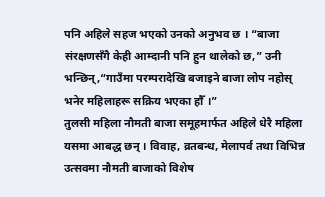पनि अहिले सहज भएको उनको अनुभव छ । “बाजा संरक्षणसँगै केही आम्दानी पनि हुन थालेको छ,” उनी भन्छिन्,“गाउँमा परम्परादेखि बजाइने बाजा लोप नहोस् भनेर महिलाहरू सक्रिय भएका हौँ ।”
तुलसी महिला नौमती बाजा समूहमार्फत अहिले धेरै महिला यसमा आबद्ध छन् । विवाह, व्रतबन्ध, मेलापर्व तथा विभिन्न उत्सवमा नौमती बाजाको विशेष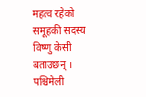महत्व रहेको समूहकी सदस्य विष्णु केसी बताउछन् । पश्चिमेली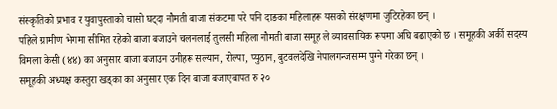संस्कृतिको प्रभाव र युवापुस्ताको चासो घट्दा नौमती बाजा संकटमा परे पनि दाङका महिलाहरू यसको संरक्षणमा जुटिरहेका छन् ।
पहिले ग्रामीण भेगमा सीमित रहेको बाजा बजाउने चलनलाई तुलसी महिला नौमती बाजा समूह ले व्यावसायिक रूपमा अघि बढाएको छ । समूहकी अर्की सदस्य विमला केसी (४४) का अनुसार बाजा बजाउन उनीहरू सल्यान, रोल्पा, प्युठान, बुटवलदेखि नेपालगन्जसम्म पुग्ने गरेका छन् ।
समूहकी अध्यक्ष कस्तुरा खड्का का अनुसार एक दिन बाजा बजाएबापत रु २०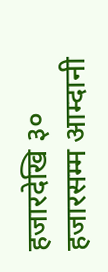हजारदेखि ३० हजारसम्म आम्दानी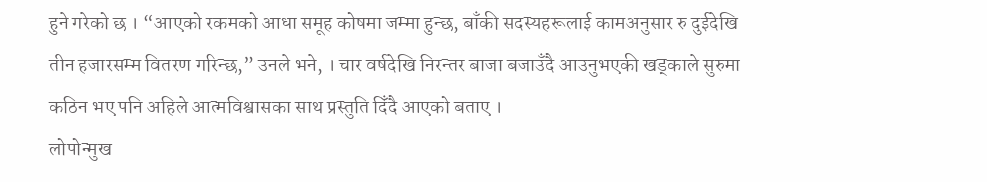हुने गरेको छ । “आएको रकमको आधा समूह कोषमा जम्मा हुन्छ, बाँकी सदस्यहरूलाई कामअनुसार रु दुईदेखि तीन हजारसम्म वितरण गरिन्छ,” उनले भने, । चार वर्षदेखि निरन्तर बाजा बजाउँदै आउनुभएकी खड्काले सुरुमा कठिन भए पनि अहिले आत्मविश्वासका साथ प्रस्तुति दिँदै आएको बताए ।
लोपोन्मुख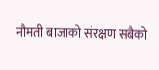नौमती बाजाको संरक्षण सबैको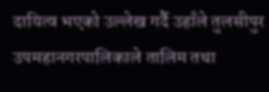दायित्व भएको उल्लेख गर्दै उहाँले तुलसीपुर उपमहानगरपालिकाले तालिम तथा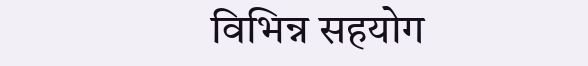विभिन्न सहयोग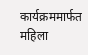कार्यक्रममार्फत महिला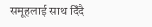समूहलाई साथ दिँदै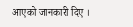आएको जानकारी दिए ।